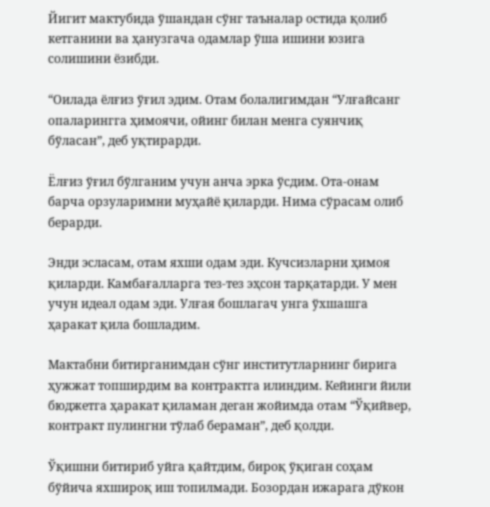Йигит мактубида ўшандан сўнг таъналар остида қолиб кетганини ва ҳанузгача одамлар ўша ишини юзига солишини ёзибди.

“Оилада ёлғиз ўғил эдим. Отам болалигимдан “Улғайсанг опаларингга ҳимоячи, ойинг билан менга суянчиқ бўласан”, деб уқтирарди.

Ёлғиз ўғил бўлганим учун анча эрка ўсдим. Ота-онам барча орзуларимни муҳайё қиларди. Нима сўрасам олиб берарди.

Энди эсласам, отам яхши одам эди. Кучсизларни ҳимоя қиларди. Камбағалларга тез-тез эҳсон тарқатарди. У мен учун идеал одам эди. Улғая бошлагач унга ўхшашга ҳаракат қила бошладим.

Мактабни битирганимдан сўнг институтларнинг бирига ҳужжат топширдим ва контрактга илиндим. Кейинги йили бюджетга ҳаракат қиламан деган жойимда отам “Ўқийвер, контракт пулингни тўлаб бераман”, деб қолди.

Ўқишни битириб уйга қайтдим, бироқ ўқиган соҳам бўйича яхшироқ иш топилмади. Бозордан ижарага дўкон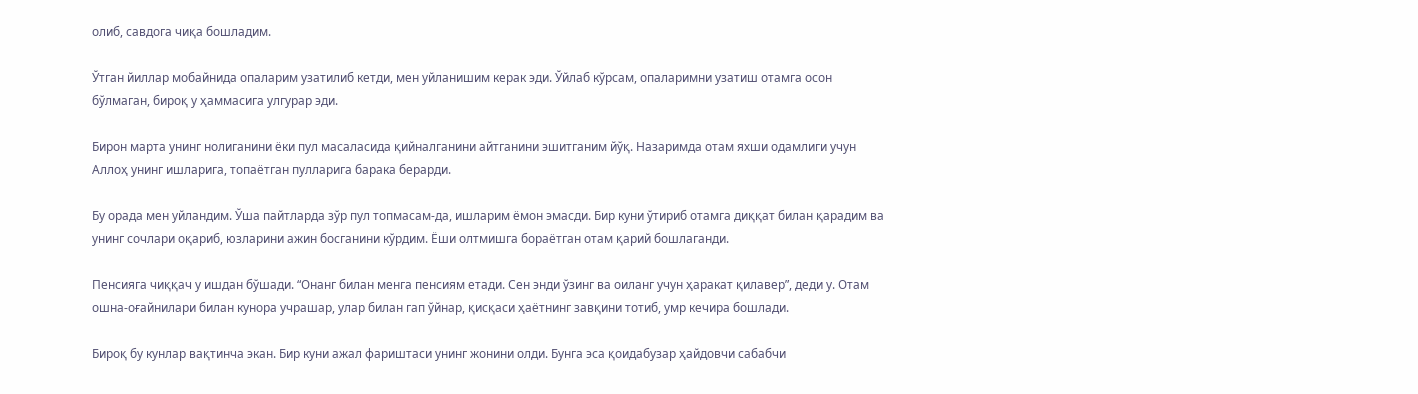олиб, савдога чиқа бошладим.

Ўтган йиллар мобайнида опаларим узатилиб кетди, мен уйланишим керак эди. Ўйлаб кўрсам, опаларимни узатиш отамга осон бўлмаган, бироқ у ҳаммасига улгурар эди.

Бирон марта унинг нолиганини ёки пул масаласида қийналганини айтганини эшитганим йўқ. Назаримда отам яхши одамлиги учун Аллоҳ унинг ишларига, топаётган пулларига барака берарди.

Бу орада мен уйландим. Ўша пайтларда зўр пул топмасам-да, ишларим ёмон эмасди. Бир куни ўтириб отамга диққат билан қарадим ва унинг сочлари оқариб, юзларини ажин босганини кўрдим. Ёши олтмишга бораётган отам қарий бошлаганди.

Пенсияга чиққач у ишдан бўшади. “Онанг билан менга пенсиям етади. Сен энди ўзинг ва оиланг учун ҳаракат қилавер”, деди у. Отам ошна-оғайнилари билан кунора учрашар, улар билан гап ўйнар, қисқаси ҳаётнинг завқини тотиб, умр кечира бошлади.

Бироқ бу кунлар вақтинча экан. Бир куни ажал фариштаси унинг жонини олди. Бунга эса қоидабузар ҳайдовчи сабабчи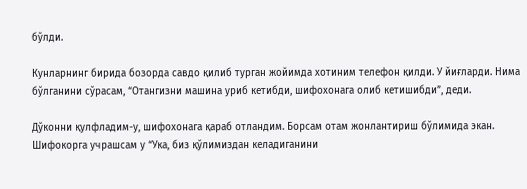бўлди.

Кунларнинг бирида бозорда савдо қилиб турган жойимда хотиним телефон қилди. У йиғларди. Нима бўлганини сўрасам, “Отангизни машина уриб кетибди, шифохонага олиб кетишибди”, деди.

Дўконни қулфладим-у, шифохонага қараб отландим. Борсам отам жонлантириш бўлимида экан. Шифокорга учрашсам у “Ука, биз қўлимиздан келадиганини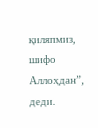қиляпмиз, шифо Аллоҳдан”, деди.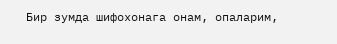Бир зумда шифохонага онам, опаларим,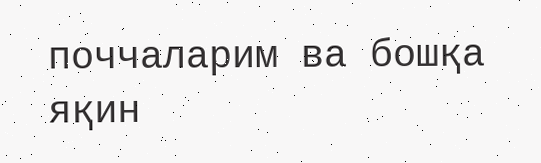поччаларим ва бошқа яқин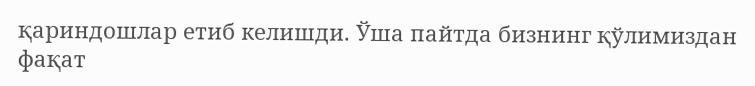қариндошлар етиб келишди. Ўша пайтда бизнинг қўлимиздан фақат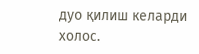дуо қилиш келарди холос.